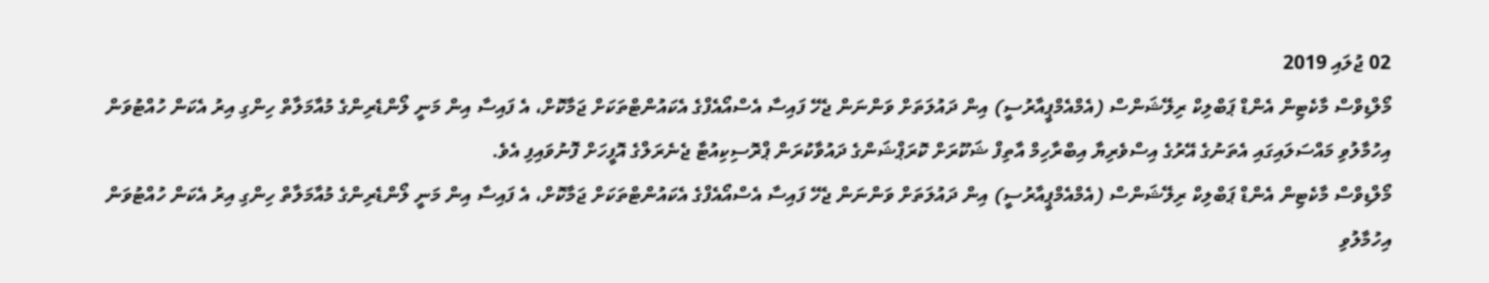02 ޖުލައި 2019
މޯލްޑިވްސް މާކެޓިން އެންޑް ޕަބްލިކް ރިލޭޝަންސް (އެމްއެމްޕީއާރުސީ) އިން ދައުލަތަށް ވަންނަން ޖެހޭ ފައިސާ އެސްއޯއެފްގެ އެކައުންޓްތަކަށް ޖަމާކޮށް، އެ ފައިސާ އިން މަނީ ލޯންޑެރިންގެ މުއާމަލާތް ހިންގި އިރު އެކަން ހުއްޓުވަން އިހުމާލުވި މައްސަލައިގައި އެތަނުގެ އޭރުގެ އިސްވެރިޔާ އިބްރާހިމް އާތިފް ޝަކޫރަށް ކޮރަޕްޝަންގެ ދައުވާކުރަން ޕްރޮސިކިއުޓާ ޖެނެރަލްގެ އޮފީހަށް ފޮނުވައިފި އެވެ.
މޯލްޑިވްސް މާކެޓިން އެންޑް ޕަބްލިކް ރިލޭޝަންސް (އެމްއެމްޕީއާރުސީ) އިން ދައުލަތަށް ވަންނަން ޖެހޭ ފައިސާ އެސްއޯއެފްގެ އެކައުންޓްތަކަށް ޖަމާކޮށް، އެ ފައިސާ އިން މަނީ ލޯންޑެރިންގެ މުއާމަލާތް ހިންގި އިރު އެކަން ހުއްޓުވަން އިހުމާލުވި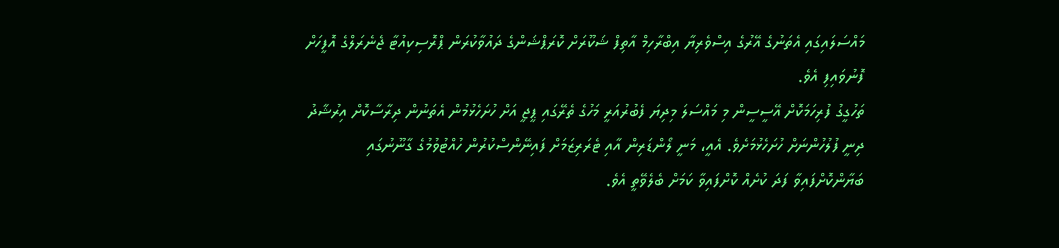މައްސަލައިގައި އެތަނުގެ އޭރުގެ އިސްވެރިޔާ އިބްރާހިމް އާތިފް ޝަކޫރަށް ކޮރަޕްޝަންގެ ދައުވާކުރަން ޕްރޮސިކިއުޓާ ޖެނެރަލްގެ އޮފީހަށް ފޮނުވައިފި އެވެ.
ތަހުގީގު ފުރިހަމަކޮށް އޭސީސީން މި މައްސަލަ މިދިޔަ ފެބުރުއަރީ މަހުގެ ތެރޭގައި ޕީޖީ އަށް ހުށަހެޅުމުން އެތަނުން ދިރާސާކޮށް އިރުޝާދު ދިނީ ފުލުހުންނަށް ހުށަހެޅުމަށެވެ. އެއީ، މަނީ ލޯންޑަރިން އާއި ޓެރަރިޒަމަށް ފައިނޭންސްކުރުން ހުއްޓުވުމުގެ ގާނޫނުގައި ބަޔާންކޮށްފައިވާ ފަދަ ކުށެއް ކޮށްފައިވާ ކަމަށް ބެލެވޭތީ އެވެ.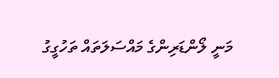މަނީ ލޯންޑަރިންގެ މައްސަލަތައް ތަހުގީގު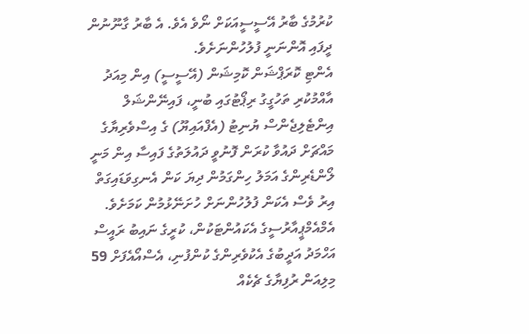ކުރުމުގެ ބާރު އޭސީސީއަކަށް ނޯވެ އެވެ. އެ ބާރު ގާނޫނުން ދީފައި އޮންނަނީ ފުލުހުންނަށެވެ.
އެންޓި ކޮރަޕްޝަން ކޮމިޝަން (އޭސީސީ) އިން މިއަދު އާއްމުކުރި ތަހުގީގު ރިޕޯޓުގައި ބުނީ، ފައިނޭންޝަލް އިންޓެލިޖެންސް ޔުނިޓު (އެފްއައިޔޫ) ގެ އިސްވެރިޔާގެ މައްޗަށް ދައުވާ ކުރަން ފޮނުވީ ދައުލަތުގެ ފައިސާ އިން މަނީ ލޯންޑެރިންގެ އަމަލު ހިންގަމުން ދިޔަ ކަން އެނގިވަޑައިގަތް އިރު ވެސް އެކަން ފުލުހުންނަށް ހުށަނޭޅުމުން ކަމަށެވެ.
އެމްއެމްޕީއާރުސީގެ އެކައުންޓަކުން، ކުރީގެ ނައިބު ރައީސް އަހްމަދު އަދީބުގެ އެކުވެރިންގެ ކުންފުނި، އެސްއޯއެފަށް 59 މިލިއަން ރުފިޔާގެ ޗެކެއް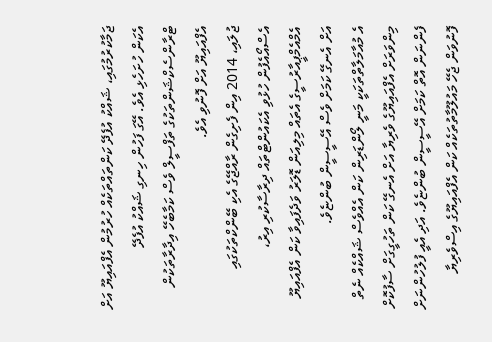ޖަމާކުރުމުގައި، ޝައްކު އުފެދޭ ކަންތައްތަކެއް ހުރުމުން އެފްއައިޔޫ އަށް އެކަން ހުށަހެޅި އެވެ. އޭގަ ފަހުން ހިނގި ޝައްކު އުފެދޭ ޓްރާންސެކްޝަންތަކުގެ ތަފްސީލް ވެސް ކަމާބެހޭ އިދާރާތަކުން އެފްއައިޔޫ އަށް ފޮނުވި އެވެ.
ޖުލައި، 2014 އިން ފެށިގެން ރާއްޖޭގެ އެކި ބޭންކްތަކުގައި އެސްއޯއެފުން ހުޅުވި އެކައުންޓްތައް ދިރާސާކުރި އިރު، އެމްއެމްޕީއާރުސީގެ އެތައް މިލިއަން ޑޮލަރު ވަދެފައިވާ ކަން އެފްއައިޔޫ އަށް އެނގޭ ކަމަށް ވެސް އޭސީސީން ބުންޏެވެ.
އެ މުއާމަލާތްތަކަކީ މަނީ ލޯންޑަރިން ކަން އެއްވެސް ޝައްކެއް ނެތް މިންވަރަށް އެފްއައިޔޫގެ ވެރިޔާ އަށް އެނގޭ ކަން ތަހުގީގަށް ސާފުކޮށް ފެންނަން އޮތް ކަމަށް އޭސީސީން ބުންޏެވެ. އަދި އެއީ ފުލުހުންނަށް ފޮނުވަން ޖެހޭ މައުލޫމާތުތަކެއް ކަން އެފްއައިޔޫގެ އިސްވެރިޔާ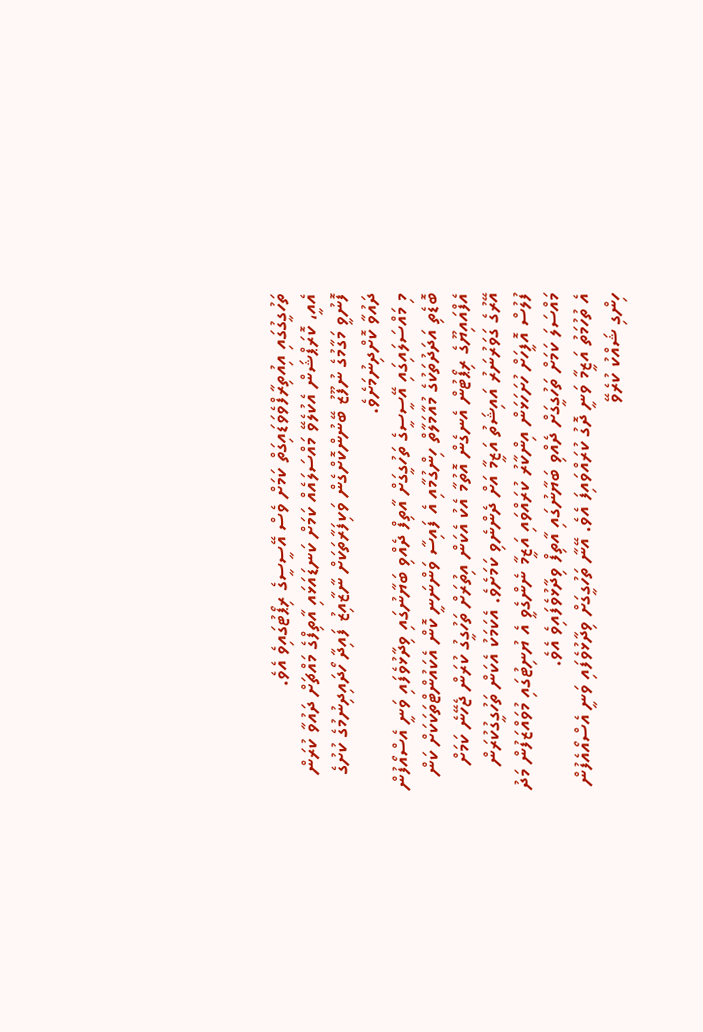ތަހުގީގުގައި އިއުތިރާފްވެވަޑައިގަތް ކަމަށް ވެސް އޭސީސީގެ ރިޕޯޓުގައިވެ އެވެ.
އެއީ، ކޮރަޕްޝަން އެކުލެވޭ މައްސަލައެއް ކަމަށް ކަނޑައަޅައި އާތިފްގެ މައްޗަށް ދައުވާ ކުރަން ފޮނުވީ މަގާމުގެ ނުފޫޒު ބޭނުންކޮށްގެން ވަކިފަރާތަކަށް ނާޒާއިޒު ފައިދާ ހޯދައިދިނުމުގެ ކުށުގެ ދައުވާ ކޮށްދިނުމަށެވެ.
މި މައްސަލައިގައި އޭސީސީގެ ތަހުގީގަށް އާތިފް ދެއްވި ބަޔާނުގައި ވިދާޅުވެފައި ވަނީ އެސްއޯފުން ބޮޑެތި އަދަދުތަކުގެ މުއާމަލާތް ހިންގުމާއި އެ ފައިސާ ވަންނަނީ ކޮން އެކައުންޓްތަކަކަށް ކަން އެފްއައިޔޫގެ ރިޕޯޓުން އެނގެން އޮތުމާ އެކު އެކަން އިތުރަށް ތަހުގީގު ކުރަން ޖެހޭނެ ކަމަށް އޭރުގެ ގަވަރުނަރު އައިޝަތު އަޒީމާ އަށް ދެންނެވި ކަމަށެވެ. އެކަމަކު އެކަން ތަހުގީގުކުރަން ފުލުސް އޮފީހަށް ހުށަހަޅަން އިންކާރު ކުރައްވައި އަޒީމާ ނެންގެވީ އެ ޔުނިޓުގައި މުވައްޒަފުން މަދު މައްސަލަ ކަމަށް ތަހުގީގަށް ދެއްވި ބަޔާނުގައި އާތިފް ވިދާޅުވެފައިވެ އެވެ.
އެ ތުހުމަތު އަޒީމާ ވަނީ ދޮގު ކުރައްވައިފަ އެވެ. އޭނާ ތަހުގީގަށް ވިދާޅުވެފައި ވަނީ އެސްއޯއެފުން ހިންގި ޝައްކު ކުރެވޭ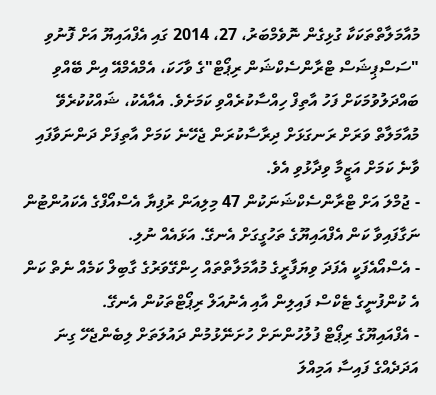މުއާމަލާތްތަކަކާ ގުޅިގެން ނޮވެމްބަރު، 27، 2014 ގައި އެފްއައިޔޫ އަށް ފޮނުވި "ސަސްޕިޝަސް ޓްރާންސެކްޝަން ރިޕޯޓް"ގެ ވާހަކަ، އެމްއެމްއޭ އިން ބޭއްވި ބައްދަލުވުމަކަށް ފަހު އާތިފް ހިއްސާކުރެއްވި ކަމަށެވެ. އެއާއެކު، ޝައްކުކުރެވޭ މުއާމަލާތް ވަރަށް ރަނގަޅަށް ދިރާސާކުރަން ޖެހޭނެ ކަމަށް އާތިފަށް ދަންނަވާފައި ވާނެ ކަމަށް އަޒީމާ ވިދާޅުވި އެވެ.
- ޖުމްލަ އަށް ޓްރާންސެކްޝަނަކުން 47 މިލިއަން ރުފިޔާ އެސްއޯފްގެ އެކައުންޓުން ނަގާފައިވާ ކަން އެފްއައިޔޫގެ ތަހުގީގަށް އެނގޭ. އަޅައެއް ނުލި.
- އެސްއޯއެފަކީ އެފަދަ ވިޔަފާރީގެ މުއާމަލާތްތައް ހިންގޭވަރުގެ ގާބިލް ކަމެއް ނެތް ކަން އެ ކުންފުނީގެ ޓެކްސް ފައިލިން އާއި އެނުއަލް ރިޕޯޓްތަކުން އެނގޭ.
- އެފްއައިޔޫގެ ރިޕޯޓް ފުލުހުންނަށް ހުށަނޭޅުމުން ދައުލަތަށް ލިބެންޖެހޭ ގިނަ އަދަދެއްގެ ފައިސާ އަމިއްލަ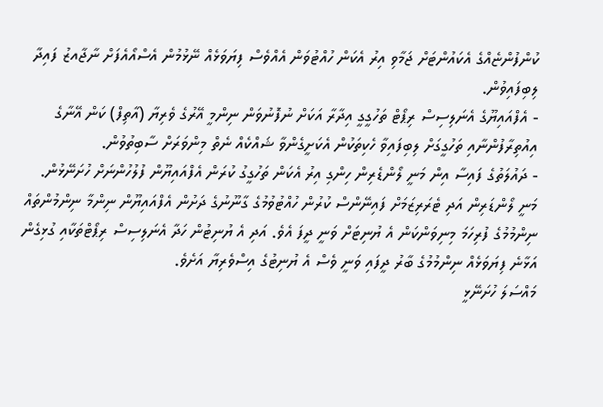ކުންފުންޏެއްގެ އެކައުންޓަށް ޖަމާވި އިރު އެކަން ހުއްޓުވަން އެއްވެސް ފިޔަވަޅެއް ނޭޅުމުން އެސްއޯއެފަށް ނާޖާއޒު ފައިދާ ލިބިފައިވުން.
- އެފްއައިޔޫގެ އެނަލިސިސް ރިޕޯޓް ތަހުގީގީ އިދާރާ އަކަށް ނުފޮނުވަން ނިންމީ އޭރުގެ ވެރިޔާ (އާތިފް) ކަން އޭނާގެ އިއުތިރާފުންނާއި ތަހުގީގަށް ލިބިފައިވާ ހެކިތަކުން އެކަށީގެންވާ ޝައްކެއް ނެތް މިންވަރަށް ސާބިތުވުން.
- ދައުލަތުގެ ފައިސާ އިން މަނީ ލޯންޑެރިން ހިންގި އިރު އެކަން ތަހުގީގު ކުރަން އެފްއައިޔޫން ފުލުހުންނަށް ހުށަނޭޅުން.
މަނީ ލޯންޑަރިން އަދި ޓެރަރިޒަމަށް ފައިނޭންސް ކުރުން ހުއްޓުވުމުގެ ގާނޫނުގެ ދަށުން އެފްއައިޔޫން ނިންމާ ނިންމުންތައް ނިންމުމުގެ ފުރިހަމަ މިނިވަންކަން އެ ޔުނިޓަށް ވަނީ ދީފަ އެވެ. އަދި އެ ޔުނިޓުން ހަދާ އެނަލިސިސް ރިޕޯޓްތަކާއި ގުޅިގެން އަޅާނެ ފިޔަވަޅެއް ނިންމުމުގެ ބާރު ދީފައި ވަނީ ވެސް އެ ޔުނިޓުގެ އިސްވެރިޔާ އަށެވެ.
މައްސަލަ ހުށަނޭޅީ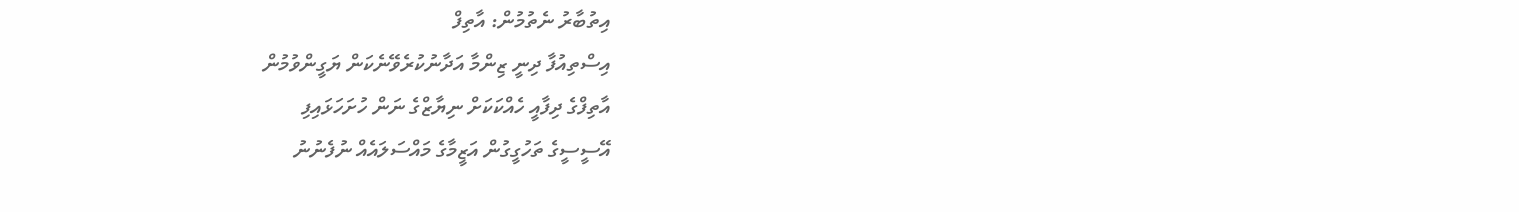އިތުބާރު ނެތުމުން: އާތިފް
އިސްތިއުފާ ދިނީ ޒިންމާ އަދާނުކުރެވޭނެކަން ޔަގީންވުމުން
އާތިފްގެ ދިފާއީ ހެއްކަކަށް ނިޔާޒްގެ ނަން ހުށަހަޅައިފި
އޭސީސީގެ ތަހުގީގުން އަޒީމާގެ މައްސަލައެއް ނުފެނުނު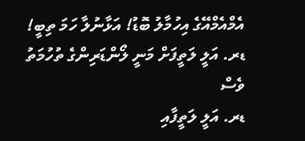އެމްއެމްއޭގެ އިހުމާލު ބޮޑު! އަޅާނުލާ ހަމަ ތިބީ!
ޑރ. އަލީ ލަތީފަށް މަނީ ލޯންޑަރިންގެ ތުހުމަތު ވެސް
ޑރ. އަލީ ލަތީފާއި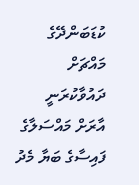ކުޑަބަންދޭގެ މައްޗަށް ދައުވާކުރަނީ
އާރަށް މައްސަލާގެ ފައިސާގެ ބަޔާ މެދު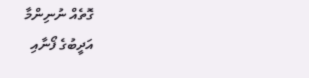ގޮތެއް ނުނިންމާ
އަދީބުގެ ފޯނާއި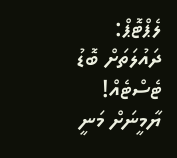ލެޕްޓޮޕް: ދައުލަތަށް ބޮޑު ޓެސްޓެއް!
ޔާމީނަށް މަނީ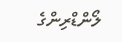ލޯންޑްރިންގެ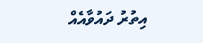އިތުރު ދައުވާއެއް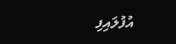އުފުލައިފި